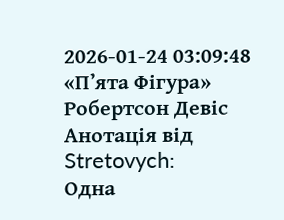2026-01-24 03:09:48
«Пʼята Фігура» Робертсон Девіс
Анотація від Stretovych:
Одна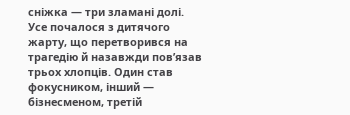сніжка — три зламані долі.
Усе почалося з дитячого жарту, що перетворився на трагедію й назавжди пов’язав трьох хлопців. Один став фокусником, інший — бізнесменом, третій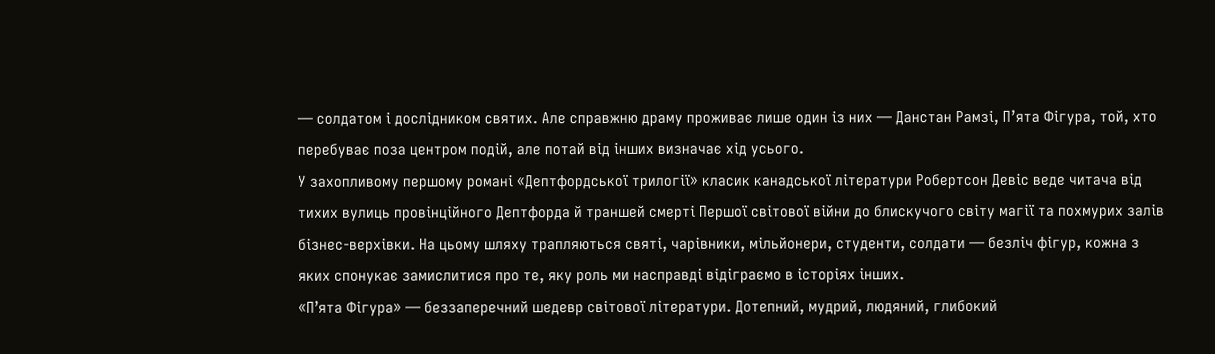— солдатом і дослідником святих. Але справжню драму проживає лише один із них — Данстан Рамзі, П’ята Фігура, той, хто перебуває поза центром подій, але потай від інших визначає хід усього.
У захопливому першому романі «Дептфордської трилогії» класик канадської літератури Робертсон Девіс веде читача від тихих вулиць провінційного Дептфорда й траншей смерті Першої світової війни до блискучого світу магії та похмурих залів бізнес-верхівки. На цьому шляху трапляються святі, чарівники, мільйонери, студенти, солдати — безліч фігур, кожна з яких спонукає замислитися про те, яку роль ми насправді відіграємо в історіях інших.
«Пʼята Фігура» — беззаперечний шедевр світової літератури. Дотепний, мудрий, людяний, глибокий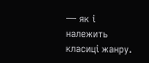— як і належить класиці жанру.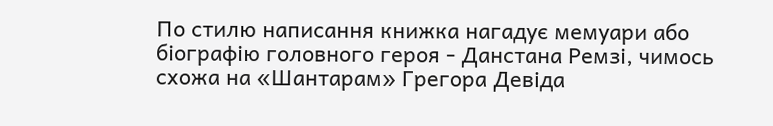По стилю написання книжка нагадує мемуари або біографію головного героя - Данстана Ремзі, чимось схожа на «Шантарам» Грегора Девіда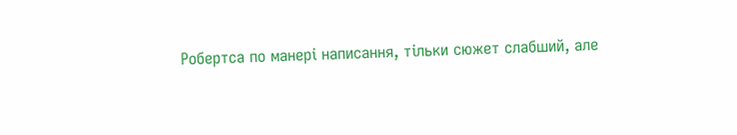Робертса по манері написання, тільки сюжет слабший, але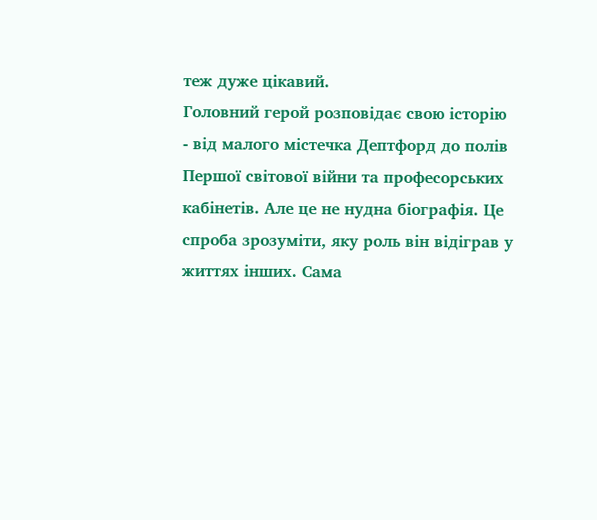теж дуже цікавий.
Головний герой розповідає свою історію - від малого містечка Дептфорд до полів Першої світової війни та професорських кабінетів. Але це не нудна біографія. Це спроба зрозуміти, яку роль він відіграв у життях інших. Сама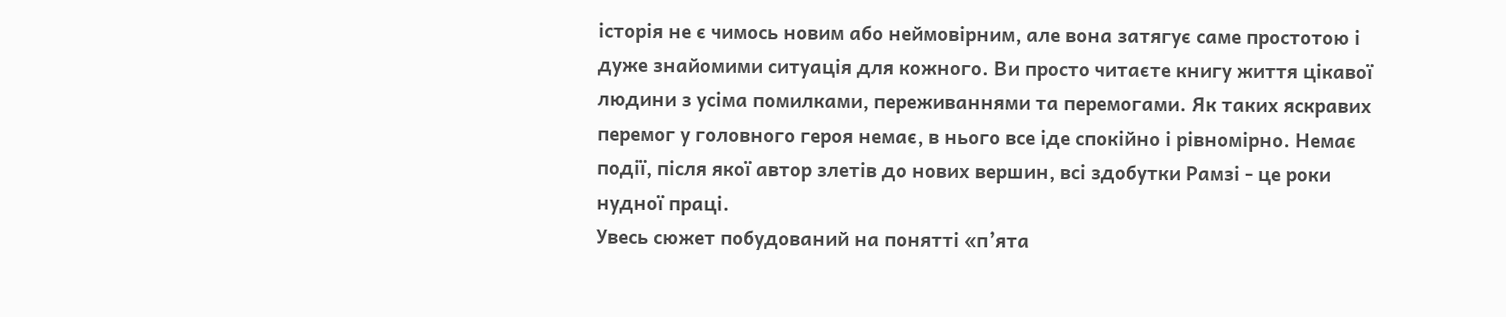історія не є чимось новим або неймовірним, але вона затягує саме простотою і дуже знайомими ситуація для кожного. Ви просто читаєте книгу життя цікавої людини з усіма помилками, переживаннями та перемогами. Як таких яскравих перемог у головного героя немає, в нього все іде спокійно і рівномірно. Немає події, після якої автор злетів до нових вершин, всі здобутки Рамзі - це роки нудної праці.
Увесь сюжет побудований на понятті «п’ята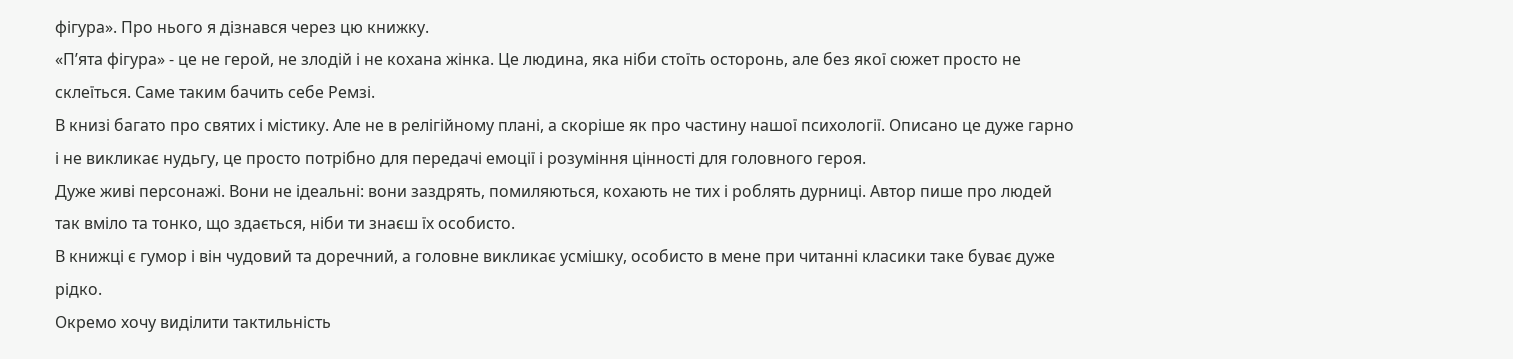фігура». Про нього я дізнався через цю книжку.
«П’ята фігура» - це не герой, не злодій і не кохана жінка. Це людина, яка ніби стоїть осторонь, але без якої сюжет просто не склеїться. Саме таким бачить себе Ремзі.
В книзі багато про святих і містику. Але не в релігійному плані, а скоріше як про частину нашої психології. Описано це дуже гарно і не викликає нудьгу, це просто потрібно для передачі емоції і розуміння цінності для головного героя.
Дуже живі персонажі. Вони не ідеальні: вони заздрять, помиляються, кохають не тих і роблять дурниці. Автор пише про людей так вміло та тонко, що здається, ніби ти знаєш їх особисто.
В книжці є гумор і він чудовий та доречний, а головне викликає усмішку, особисто в мене при читанні класики таке буває дуже рідко.
Окремо хочу виділити тактильність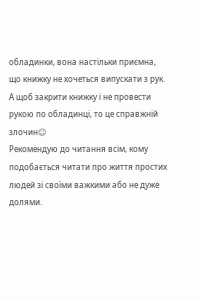обладинки, вона настільки приємна, що книжку не хочеться випускати з рук. А щоб закрити книжку і не провести рукою по обладинці, то це справжній злочин☺
Рекомендую до читання всім, кому подобається читати про життя простих людей зі своїми важкими або не дуже долями.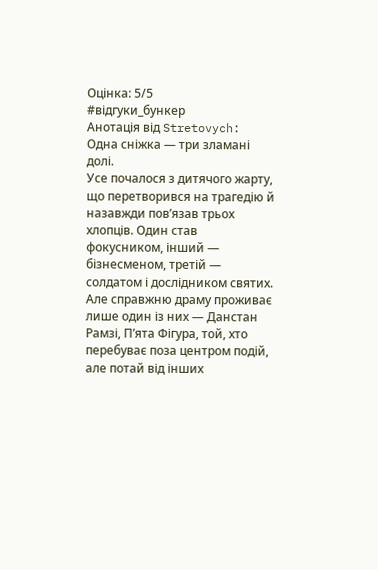Оцінка: 5/5
#відгуки_бункер
Анотація від Stretovych:
Одна сніжка — три зламані долі.
Усе почалося з дитячого жарту, що перетворився на трагедію й назавжди пов’язав трьох хлопців. Один став фокусником, інший — бізнесменом, третій — солдатом і дослідником святих. Але справжню драму проживає лише один із них — Данстан Рамзі, П’ята Фігура, той, хто перебуває поза центром подій, але потай від інших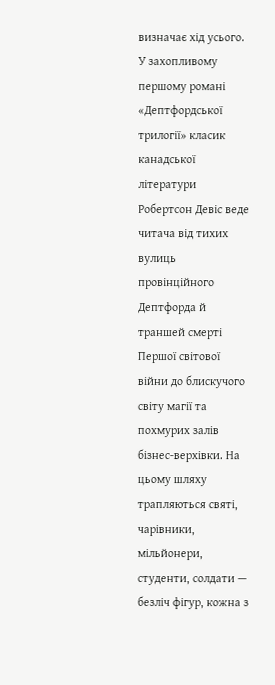визначає хід усього.
У захопливому першому романі «Дептфордської трилогії» класик канадської літератури Робертсон Девіс веде читача від тихих вулиць провінційного Дептфорда й траншей смерті Першої світової війни до блискучого світу магії та похмурих залів бізнес-верхівки. На цьому шляху трапляються святі, чарівники, мільйонери, студенти, солдати — безліч фігур, кожна з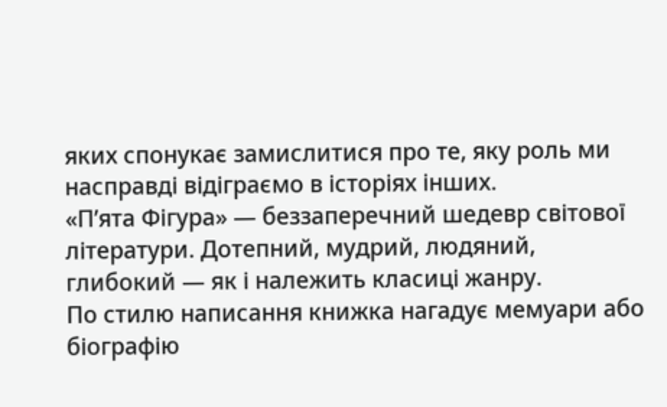яких спонукає замислитися про те, яку роль ми насправді відіграємо в історіях інших.
«Пʼята Фігура» — беззаперечний шедевр світової літератури. Дотепний, мудрий, людяний, глибокий — як і належить класиці жанру.
По стилю написання книжка нагадує мемуари або біографію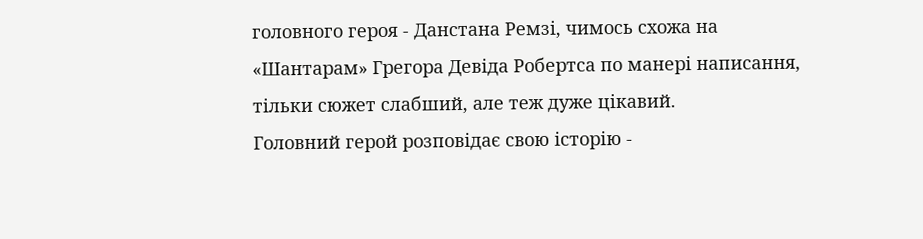головного героя - Данстана Ремзі, чимось схожа на «Шантарам» Грегора Девіда Робертса по манері написання, тільки сюжет слабший, але теж дуже цікавий.
Головний герой розповідає свою історію -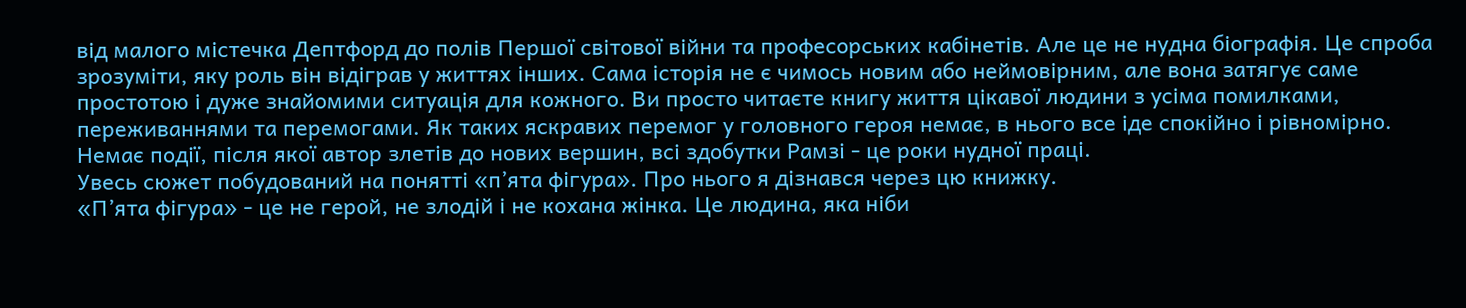від малого містечка Дептфорд до полів Першої світової війни та професорських кабінетів. Але це не нудна біографія. Це спроба зрозуміти, яку роль він відіграв у життях інших. Сама історія не є чимось новим або неймовірним, але вона затягує саме простотою і дуже знайомими ситуація для кожного. Ви просто читаєте книгу життя цікавої людини з усіма помилками, переживаннями та перемогами. Як таких яскравих перемог у головного героя немає, в нього все іде спокійно і рівномірно. Немає події, після якої автор злетів до нових вершин, всі здобутки Рамзі - це роки нудної праці.
Увесь сюжет побудований на понятті «п’ята фігура». Про нього я дізнався через цю книжку.
«П’ята фігура» - це не герой, не злодій і не кохана жінка. Це людина, яка ніби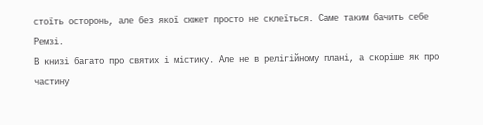стоїть осторонь, але без якої сюжет просто не склеїться. Саме таким бачить себе Ремзі.
В книзі багато про святих і містику. Але не в релігійному плані, а скоріше як про частину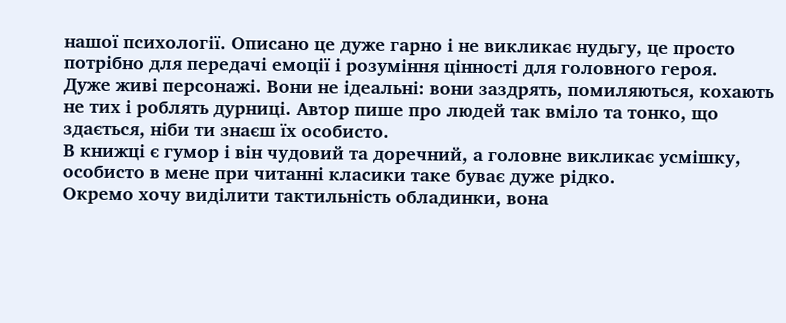нашої психології. Описано це дуже гарно і не викликає нудьгу, це просто потрібно для передачі емоції і розуміння цінності для головного героя.
Дуже живі персонажі. Вони не ідеальні: вони заздрять, помиляються, кохають не тих і роблять дурниці. Автор пише про людей так вміло та тонко, що здається, ніби ти знаєш їх особисто.
В книжці є гумор і він чудовий та доречний, а головне викликає усмішку, особисто в мене при читанні класики таке буває дуже рідко.
Окремо хочу виділити тактильність обладинки, вона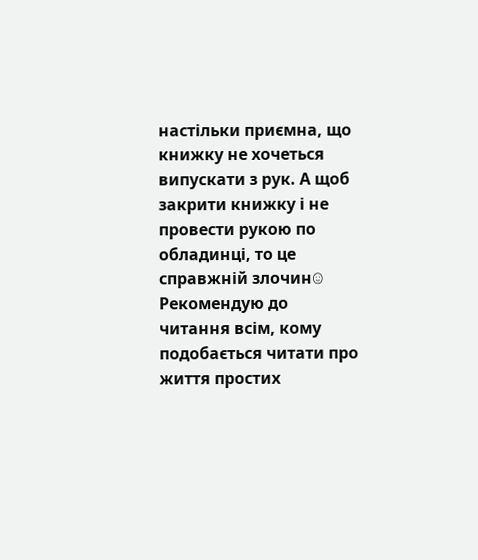настільки приємна, що книжку не хочеться випускати з рук. А щоб закрити книжку і не провести рукою по обладинці, то це справжній злочин☺
Рекомендую до читання всім, кому подобається читати про життя простих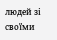людей зі своїми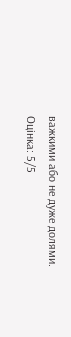важкими або не дуже долями.
Оцінка: 5/5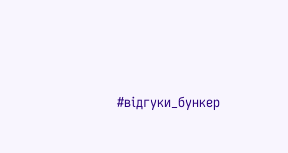#відгуки_бункер